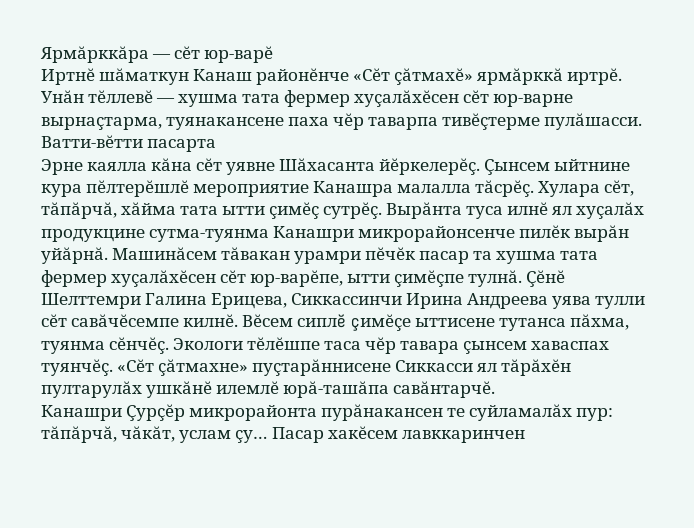Ярмăрккăра — сĕт юр-варĕ
Иртнĕ шăматкун Канаш районĕнче «Сĕт çăтмахĕ» ярмăрккă иртрĕ. Унăн тĕллевĕ — хушма тата фермер хуçалăхĕсен сĕт юр-варне вырнаçтарма, туянакансене паха чĕр таварпа тивĕçтерме пулăшасси.
Ватти-вĕтти пасарта
Эрне каялла кăна сĕт уявне Шăхасанта йĕркелерĕç. Çынсем ыйтнине кура пĕлтерĕшлĕ мероприятие Канашра малалла тăсрĕç. Хулара сĕт, тăпăрчă, хăйма тата ытти çимĕç сутрĕç. Вырăнта туса илнĕ ял хуçалăх продукцине сутма-туянма Канашри микрорайонсенче пилĕк вырăн уйăрнă. Машинăсем тăвакан урамри пĕчĕк пасар та хушма тата фермер хуçалăхĕсен сĕт юр-варĕпе, ытти çимĕçпе тулнă. Çĕнĕ Шелттемри Галина Ерицева, Сиккассинчи Ирина Андреева уява тулли сĕт савăчĕсемпе килнĕ. Вĕсем сиплĕ çимĕçе ыттисене тутанса пăхма, туянма сĕнчĕç. Экологи тĕлĕшпе таса чĕр тавара çынсем хаваспах туянчĕç. «Сĕт çăтмахне» пуçтарăннисене Сиккасси ял тăрăхĕн пултарулăх ушкăнĕ илемлĕ юрă-ташăпа савăнтарчĕ.
Канашри Çурçĕр микрорайонта пурăнакансен те суйламалăх пур: тăпăрчă, чăкăт, услам çу… Пасар хакĕсем лавккаринчен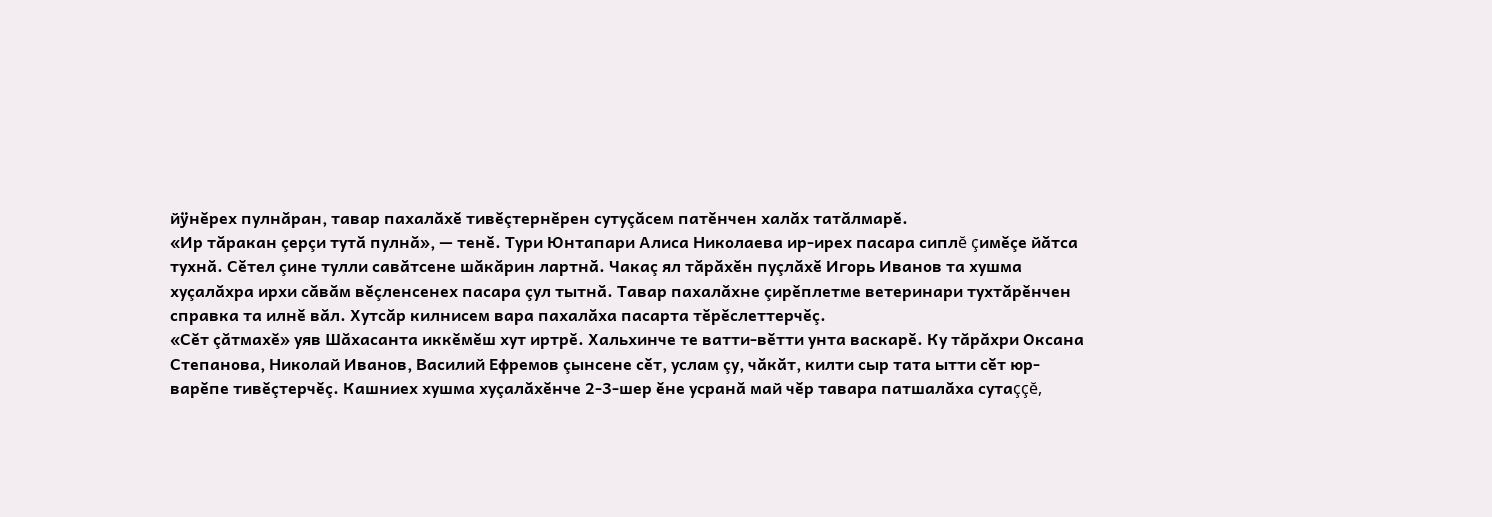йÿнĕрех пулнăран, тавар пахалăхĕ тивĕçтернĕрен сутуçăсем патĕнчен халăх татăлмарĕ.
«Ир тăракан çерçи тутă пулнă», — тенĕ. Тури Юнтапари Алиса Николаева ир-ирех пасара сиплĕ çимĕçе йăтса тухнă. Сĕтел çине тулли савăтсене шăкăрин лартнă. Чакаç ял тăрăхĕн пуçлăхĕ Игорь Иванов та хушма хуçалăхра ирхи сăвăм вĕçленсенех пасара çул тытнă. Тавар пахалăхне çирĕплетме ветеринари тухтăрĕнчен справка та илнĕ вăл. Хутсăр килнисем вара пахалăха пасарта тĕрĕслеттерчĕç.
«Сĕт çăтмахĕ» уяв Шăхасанта иккĕмĕш хут иртрĕ. Хальхинче те ватти-вĕтти унта васкарĕ. Ку тăрăхри Оксана Степанова, Николай Иванов, Василий Ефремов çынсене сĕт, услам çу, чăкăт, килти сыр тата ытти сĕт юр-варĕпе тивĕçтерчĕç. Кашниех хушма хуçалăхĕнче 2-3-шер ĕне усранă май чĕр тавара патшалăха сутаççĕ,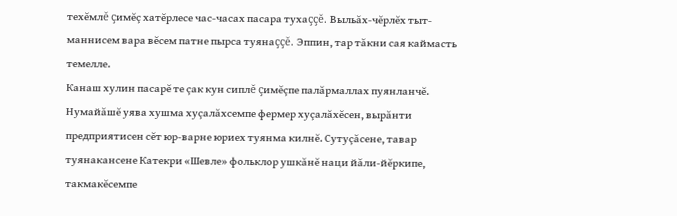техĕмлĕ çимĕç хатĕрлесе час-часах пасара тухаççĕ. Выльăх-чĕрлĕх тыт-маннисем вара вĕсем патне пырса туянаççĕ. Эппин, тар тăкни сая каймасть темелле.
Канаш хулин пасарĕ те çак кун сиплĕ çимĕçпе палăрмаллах пуянланчĕ. Нумайăшĕ уява хушма хуçалăхсемпе фермер хуçалăхĕсен, вырăнти предприятисен сĕт юр-варне юриех туянма килнĕ. Сутуçăсене, тавар туянакансене Катекри «Шевле» фольклор ушкăнĕ наци йăли-йĕркипе, такмакĕсемпе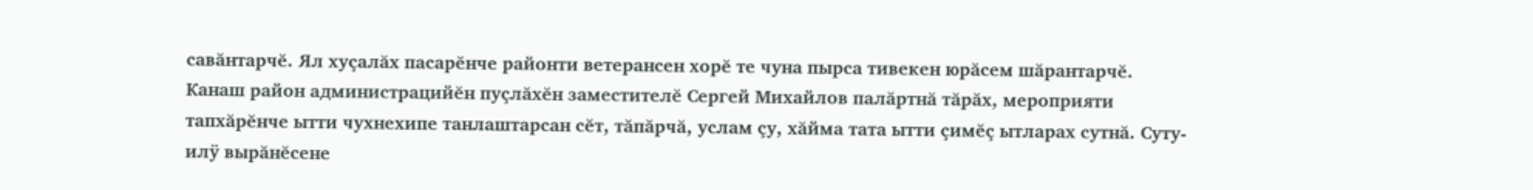савăнтарчĕ. Ял хуçалăх пасарĕнче районти ветерансен хорĕ те чуна пырса тивекен юрăсем шăрантарчĕ.
Канаш район администрацийĕн пуçлăхĕн заместителĕ Сергей Михайлов палăртнă тăрăх, мероприяти тапхăрĕнче ытти чухнехипе танлаштарсан сĕт, тăпăрчă, услам çу, хăйма тата ытти çимĕç ытларах сутнă. Суту-илÿ вырăнĕсене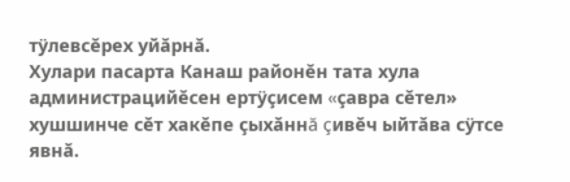тÿлевсĕрех уйăрнă.
Хулари пасарта Канаш районĕн тата хула администрацийĕсен ертÿçисем «çавра сĕтел» хушшинче сĕт хакĕпе çыхăннă çивĕч ыйтăва сÿтсе явнă.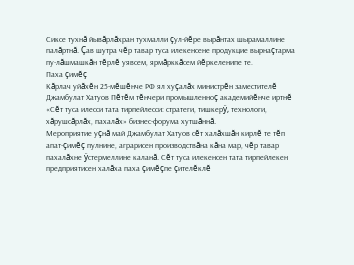Сиксе тухнă йывăрлăхран тухмалли çул-йĕре вырăнтах шырамаллине палăртнă. Çав шутра чĕр тавар туса илекенсене продукцие вырнаçтарма пу-лăшмашкăн тĕрлĕ уявсем, ярмăрккăсем йĕркеленипе те.
Паха çимĕç
Кăрлач уйăхĕн 25-мĕшĕнче РФ ял хуçалăх министрĕн заместителĕ Джамбулат Хатуов Пĕтĕм тĕнчери промышленноç академийĕнче иртнĕ «Сĕт туса илесси тата тирпейлесси: стратеги, тишкерÿ, технологи, хăрушсăрлăх, пахалăх» бизнес-форума хутшăннă.
Мероприятие уçнă май Джамбулат Хатуов сĕт халăхшăн кирлĕ те тĕп апат-çимĕç пулнине, аграрисен производствăна кăна мар, чĕр тавар пахалăхне ÿстермеллине каланă. Сĕт туса илекенсен тата тирпейлекен предприятисен халăха паха çимĕçпе çителĕклĕ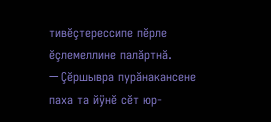тивĕçтерессипе пĕрле ĕçлемеллине палăртнă.
— Çĕршывра пурăнакансене паха та йÿнĕ сĕт юр-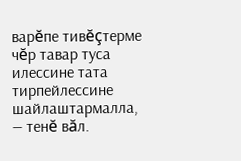варĕпе тивĕçтерме чĕр тавар туса илессине тата тирпейлессине шайлаштармалла, — тенĕ вăл.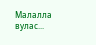Малалла вулас...